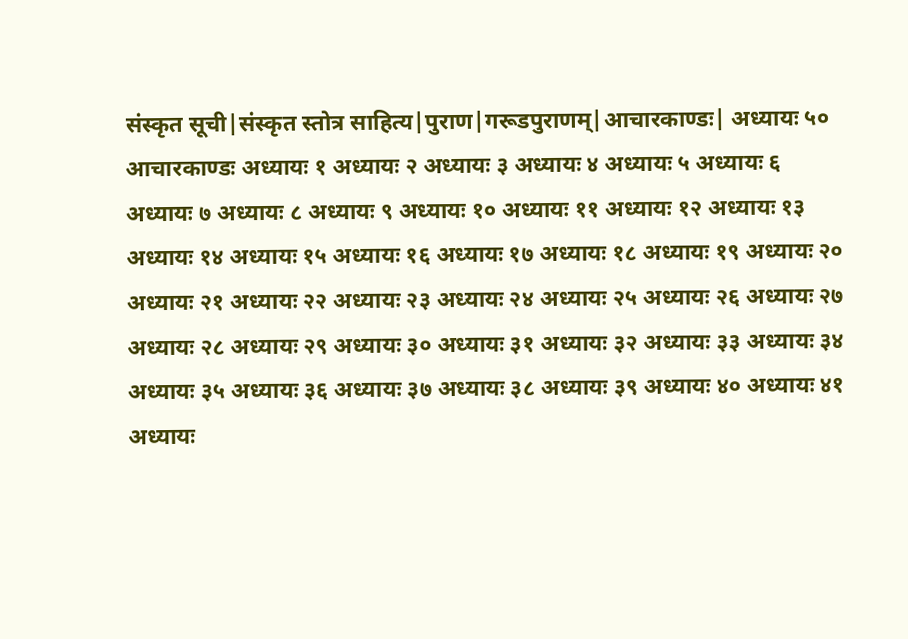संस्कृत सूची|संस्कृत स्तोत्र साहित्य|पुराण|गरूडपुराणम्|आचारकाण्डः| अध्यायः ५० आचारकाण्डः अध्यायः १ अध्यायः २ अध्यायः ३ अध्यायः ४ अध्यायः ५ अध्यायः ६ अध्यायः ७ अध्यायः ८ अध्यायः ९ अध्यायः १० अध्यायः ११ अध्यायः १२ अध्यायः १३ अध्यायः १४ अध्यायः १५ अध्यायः १६ अध्यायः १७ अध्यायः १८ अध्यायः १९ अध्यायः २० अध्यायः २१ अध्यायः २२ अध्यायः २३ अध्यायः २४ अध्यायः २५ अध्यायः २६ अध्यायः २७ अध्यायः २८ अध्यायः २९ अध्यायः ३० अध्यायः ३१ अध्यायः ३२ अध्यायः ३३ अध्यायः ३४ अध्यायः ३५ अध्यायः ३६ अध्यायः ३७ अध्यायः ३८ अध्यायः ३९ अध्यायः ४० अध्यायः ४१ अध्यायः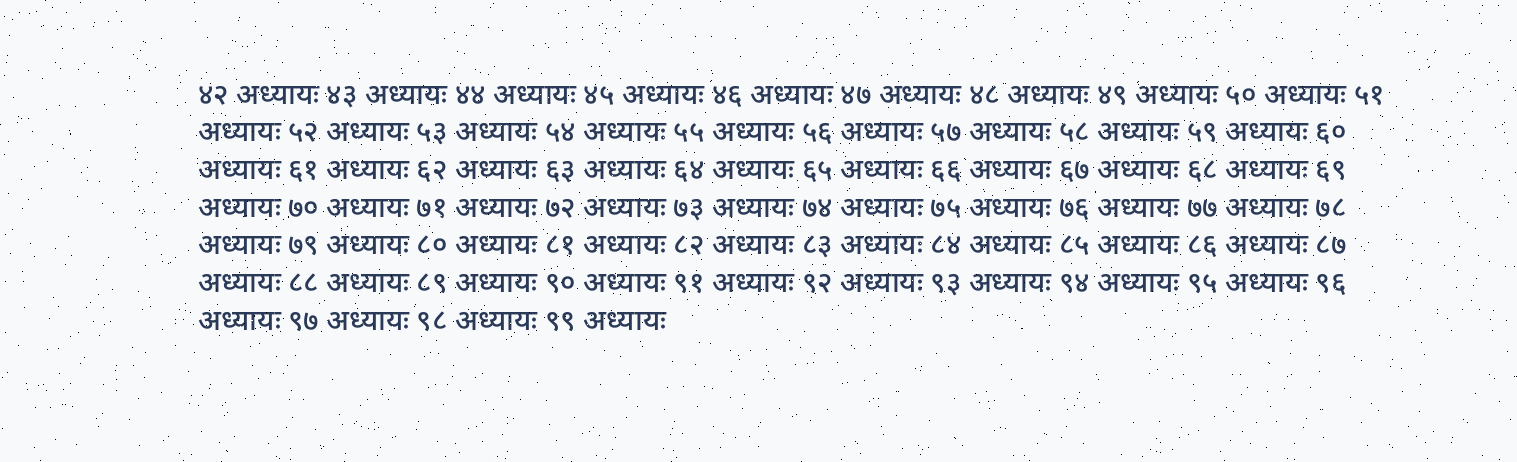४२ अध्यायः ४३ अध्यायः ४४ अध्यायः ४५ अध्यायः ४६ अध्यायः ४७ अध्यायः ४८ अध्यायः ४९ अध्यायः ५० अध्यायः ५१ अध्यायः ५२ अध्यायः ५३ अध्यायः ५४ अध्यायः ५५ अध्यायः ५६ अध्यायः ५७ अध्यायः ५८ अध्यायः ५९ अध्यायः ६० अध्यायः ६१ अध्यायः ६२ अध्यायः ६३ अध्यायः ६४ अध्यायः ६५ अध्यायः ६६ अध्यायः ६७ अध्यायः ६८ अध्यायः ६९ अध्यायः ७० अध्यायः ७१ अध्यायः ७२ अध्यायः ७३ अध्यायः ७४ अध्यायः ७५ अध्यायः ७६ अध्यायः ७७ अध्यायः ७८ अध्यायः ७९ अध्यायः ८० अध्यायः ८१ अध्यायः ८२ अध्यायः ८३ अध्यायः ८४ अध्यायः ८५ अध्यायः ८६ अध्यायः ८७ अध्यायः ८८ अध्यायः ८९ अध्यायः ९० अध्यायः ९१ अध्यायः ९२ अध्यायः ९३ अध्यायः ९४ अध्यायः ९५ अध्यायः ९६ अध्यायः ९७ अध्यायः ९८ अध्यायः ९९ अध्यायः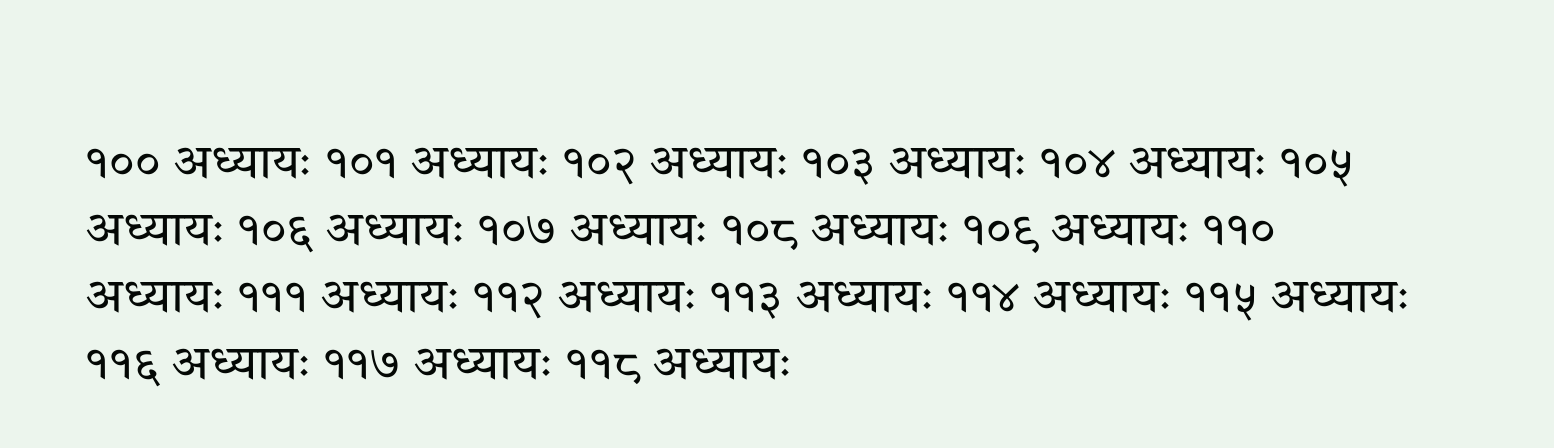१०० अध्यायः १०१ अध्यायः १०२ अध्यायः १०३ अध्यायः १०४ अध्यायः १०५ अध्यायः १०६ अध्यायः १०७ अध्यायः १०८ अध्यायः १०९ अध्यायः ११० अध्यायः १११ अध्यायः ११२ अध्यायः ११३ अध्यायः ११४ अध्यायः ११५ अध्यायः ११६ अध्यायः ११७ अध्यायः ११८ अध्यायः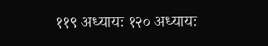११९ अध्यायः १२० अध्यायः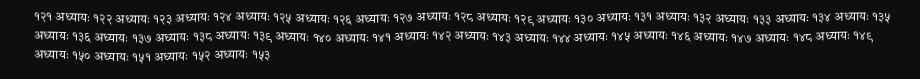१२१ अध्यायः १२२ अध्यायः १२३ अध्यायः १२४ अध्यायः १२५ अध्यायः १२६ अध्यायः १२७ अध्यायः १२८ अध्यायः १२९ अध्यायः १३० अध्यायः १३१ अध्यायः १३२ अध्यायः १३३ अध्यायः १३४ अध्यायः १३५ अध्यायः १३६ अध्यायः १३७ अध्यायः १३८ अध्यायः १३९ अध्यायः १४० अध्यायः १४१ अध्यायः १४२ अध्यायः १४३ अध्यायः १४४ अध्यायः १४५ अध्यायः १४६ अध्यायः १४७ अध्यायः १४८ अध्यायः १४९ अध्यायः १५० अध्यायः १५१ अध्यायः १५२ अध्यायः १५३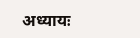अध्यायः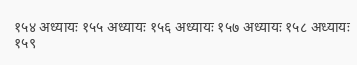१५४ अध्यायः १५५ अध्यायः १५६ अध्यायः १५७ अध्यायः १५८ अध्यायः १५९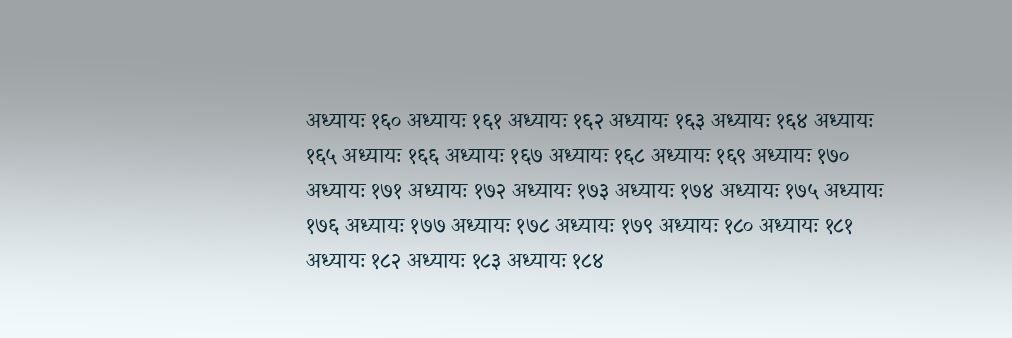अध्यायः १६० अध्यायः १६१ अध्यायः १६२ अध्यायः १६३ अध्यायः १६४ अध्यायः १६५ अध्यायः १६६ अध्यायः १६७ अध्यायः १६८ अध्यायः १६९ अध्यायः १७० अध्यायः १७१ अध्यायः १७२ अध्यायः १७३ अध्यायः १७४ अध्यायः १७५ अध्यायः १७६ अध्यायः १७७ अध्यायः १७८ अध्यायः १७९ अध्यायः १८० अध्यायः १८१ अध्यायः १८२ अध्यायः १८३ अध्यायः १८४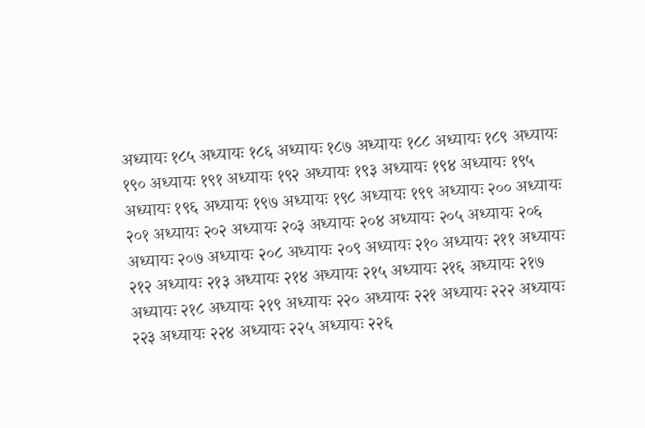अध्यायः १८५ अध्यायः १८६ अध्यायः १८७ अध्यायः १८८ अध्यायः १८९ अध्यायः १९० अध्यायः १९१ अध्यायः १९२ अध्यायः १९३ अध्यायः १९४ अध्यायः १९५ अध्यायः १९६ अध्यायः १९७ अध्यायः १९८ अध्यायः १९९ अध्यायः २०० अध्यायः २०१ अध्यायः २०२ अध्यायः २०३ अध्यायः २०४ अध्यायः २०५ अध्यायः २०६ अध्यायः २०७ अध्यायः २०८ अध्यायः २०९ अध्यायः २१० अध्यायः २११ अध्यायः २१२ अध्यायः २१३ अध्यायः २१४ अध्यायः २१५ अध्यायः २१६ अध्यायः २१७ अध्यायः २१८ अध्यायः २१९ अध्यायः २२० अध्यायः २२१ अध्यायः २२२ अध्यायः २२३ अध्यायः २२४ अध्यायः २२५ अध्यायः २२६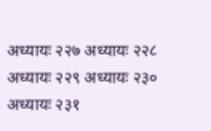अध्यायः २२७ अध्यायः २२८ अध्यायः २२९ अध्यायः २३० अध्यायः २३१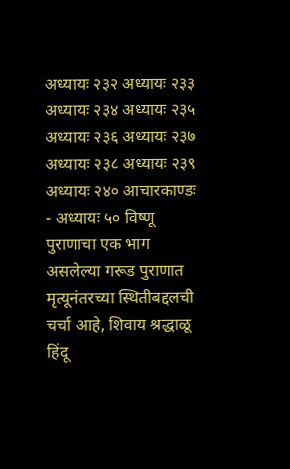अध्यायः २३२ अध्यायः २३३ अध्यायः २३४ अध्यायः २३५ अध्यायः २३६ अध्यायः २३७ अध्यायः २३८ अध्यायः २३९ अध्यायः २४० आचारकाण्डः - अध्यायः ५० विष्णू पुराणाचा एक भाग असलेल्या गरूड पुराणात मृत्यूनंतरच्या स्थितीबद्दलची चर्चा आहे, शिवाय श्रद्धाळू हिंदू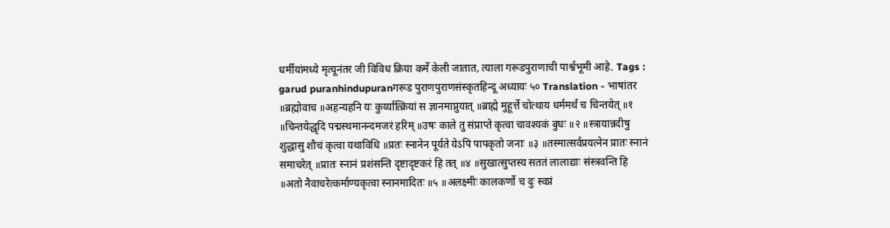धर्मीयांमध्ये मृत्यूनंतर जी विविध क्रिया कर्मे केली जातात, त्याला गरूडपुराणाची पार्श्वभूमी आहे. Tags : garud puranhindupuranगरूड पुराणपुराणसंस्कृतहिन्दू अध्यायः ५० Translation - भाषांतर ॥ब्रह्मोवाच ॥अहन्यहनि यः कुर्य्यात्क्रियां स ज्ञानमाप्नुयात् ॥ब्राह्मे मुहूर्त्ते चोत्थाय धर्ममर्थं च चिन्तयेत् ॥१ ॥चिन्तयेद्धृदि पद्मस्थमानन्दमजरं हरिम् ॥उषः काले तु संप्राप्ते कृत्वा चावश्यकं बुधः ॥२ ॥स्त्रायान्नदीषु शुद्धासु शौचं कृत्वा यथाविधि ॥प्रतः स्नानेन पूर्यते येऽपि पापकृतो जनाः ॥३ ॥तस्मात्सर्वप्रयत्नेन प्रातः स्नानं समाचरेत् ॥प्रातः स्नानं प्रशंसन्ति दृष्टादृष्टकरं हि तत् ॥४ ॥सुखात्सुप्तस्य सततं लालाद्याः संस्त्रवन्ति हि ॥अतो नैवाचरेत्कर्माण्यकृत्वा स्नानमादितः ॥५ ॥अलक्ष्मीः कालकर्णो च दुः स्वप्नं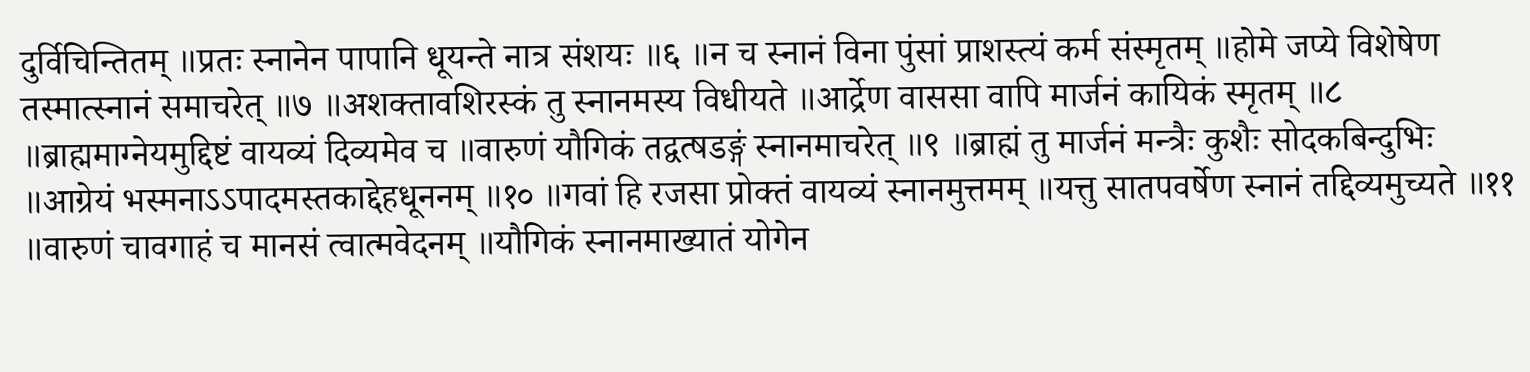दुर्विचिन्तितम् ॥प्रतः स्नानेन पापानि धूयन्ते नात्र संशयः ॥६ ॥न च स्नानं विना पुंसां प्राशस्त्यं कर्म संस्मृतम् ॥होमे जप्ये विशेषेण तस्मात्स्नानं समाचरेत् ॥७ ॥अशक्तावशिरस्कं तु स्नानमस्य विधीयते ॥आर्द्रेण वाससा वापि मार्जनं कायिकं स्मृतम् ॥८ ॥ब्राह्ममाग्नेयमुद्दिष्टं वायव्यं दिव्यमेव च ॥वारुणं यौगिकं तद्वत्षडङ्गं स्नानमाचरेत् ॥९ ॥ब्राह्मं तु मार्जनं मन्त्रैः कुशैः सोदकबिन्दुभिः ॥आग्रेयं भस्मनाऽऽपादमस्तकाद्देहधूननम् ॥१० ॥गवां हि रजसा प्रोक्तं वायव्यं स्नानमुत्तमम् ॥यत्तु सातपवर्षेण स्नानं तद्दिव्यमुच्यते ॥११ ॥वारुणं चावगाहं च मानसं त्वात्मवेदनम् ॥यौगिकं स्नानमाख्यातं योगेन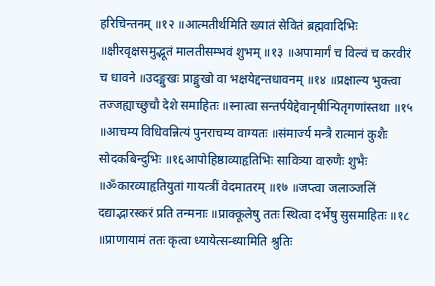हरिचिन्तनम् ॥१२ ॥आत्मतीर्थमिति ख्यातं सेवितं ब्रह्मवादिभिः ॥क्षीरवृक्षसमुद्भूतं मालतीसम्भवं शुभम् ॥१३ ॥अपामार्गं च विल्वं च करवीरं च धावने ॥उदङ्मुखः प्राङ्मुखो वा भक्षयेद्दन्तधावनम् ॥१४ ॥प्रक्षाल्य भुक्त्वा तज्जह्याच्छुचौ देशे समाहितः ॥स्नात्वा सन्तर्पयेद्देवानृषीन्पितृगणांस्तथा ॥१५ ॥आचम्य विधिवन्नित्यं पुनराचम्य वाग्यतः ॥संमार्ज्य मन्त्रै रात्मानं कुशैः सोदकबिन्दुभिः ॥१६आपोहिष्ठाव्याहृतिभिः सावित्र्या वारुणैः शुभैः ॥ॐकारव्याहृतियुतां गायत्त्रीं वेदमातरम् ॥१७ ॥जप्त्वा जलाञ्जलिं दद्याद्भारस्करं प्रति तन्मनाः ॥प्राक्कूलेषु ततः स्थित्वा दर्भेषु सुसमाहितः ॥१८ ॥प्राणायामं ततः कृत्वा ध्यायेत्सन्ध्यामिति श्रुतिः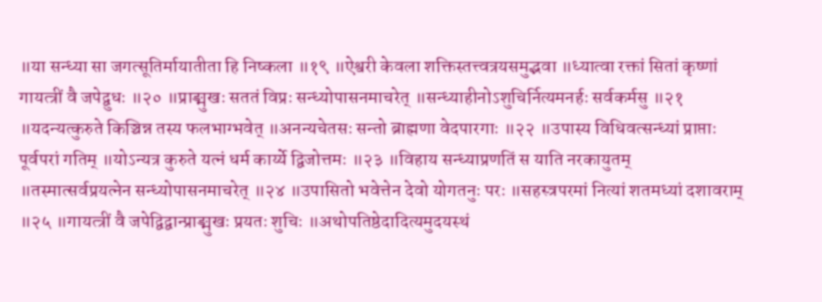॥या सन्ध्या सा जगत्सूतिर्मायातीता हि निष्कला ॥१९ ॥ऐश्वरी केवला शक्तिस्तत्त्वत्रयसमुद्भवा ॥ध्यात्वा रक्तां सितां कृष्णां गायत्त्रीं वै जपेद्वुधः ॥२० ॥प्राङ्मुखः सततं विप्रः सन्ध्योपासनमाचरेत् ॥सन्ध्याहीनोऽशुचिर्नित्यमनर्हः सर्वकर्मसु ॥२१ ॥यदन्यत्कुरुते किञ्चिन्न तस्य फलभाग्भवेत् ॥अनन्यचेतसः सन्तो ब्राह्मणा वेदपारगाः ॥२२ ॥उपास्य विधिवत्सन्ध्यां प्राप्ताः पूर्वपरां गतिम् ॥योऽन्यत्र कुरुते यत्नं धर्म कार्य्ये द्विजोत्तमः ॥२३ ॥विहाय सन्ध्याप्रणतिं स याति नरकायुतम् ॥तस्मात्सर्वप्रयत्नेन सन्ध्योपासनमाचरेत् ॥२४ ॥उपासितो भवेत्तेन देवो योगतनुः परः ॥सहस्त्रपरमां नित्यां शतमध्यां दशावराम् ॥२५ ॥गायत्त्रीं वै जपेद्विद्वान्प्राङ्मुखः प्रयतः शुचिः ॥अथोपतिष्ठेदादित्यमुदयस्थं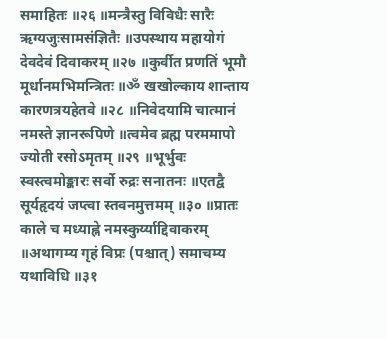समाहितः ॥२६ ॥मन्त्रैस्तु विविधैः सारैः ऋग्यजुःसामसंज्ञितैः ॥उपस्थाय महायोगं देवदेवं दिवाकरम् ॥२७ ॥कुर्वीत प्रणतिं भूमौ मूर्धानमभिमन्त्रितः ॥ॐ खखोल्काय शान्ताय कारणत्रयहेतवे ॥२८ ॥निवेदयामि चात्मानं नमस्ते ज्ञानरूपिणे ॥त्वमेव ब्रह्म परममापो ज्योती रसोऽमृतम् ॥२९ ॥भूर्भुवः स्वस्त्वमोङ्कारः सर्वो रुद्रः सनातनः ॥एतद्वै सूर्यहृदयं जप्त्वा स्तवनमुत्तमम् ॥३० ॥प्रातः काले च मध्याह्ने नमस्कुर्य्याद्दिवाकरम् ॥अथागम्य गृहं विप्रः (पश्चात्) समाचम्य यथाविधि ॥३१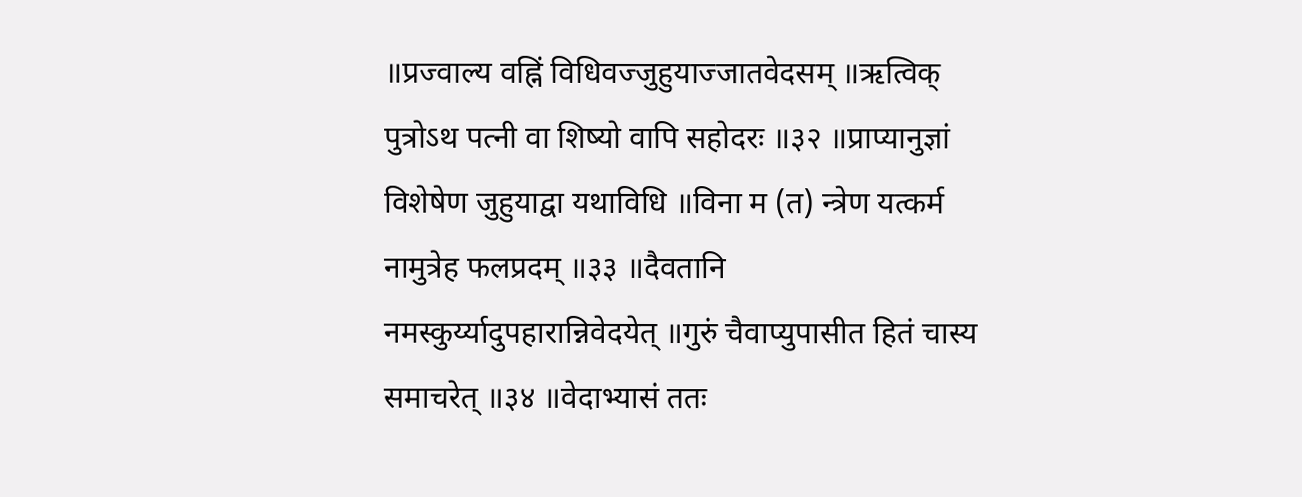॥प्रज्वाल्य वह्निं विधिवज्जुहुयाज्जातवेदसम् ॥ऋत्विक् पुत्रोऽथ पत्नी वा शिष्यो वापि सहोदरः ॥३२ ॥प्राप्यानुज्ञां विशेषेण जुहुयाद्वा यथाविधि ॥विना म (त) न्त्रेण यत्कर्म नामुत्रेह फलप्रदम् ॥३३ ॥दैवतानि नमस्कुर्य्यादुपहारान्निवेदयेत् ॥गुरुं चैवाप्युपासीत हितं चास्य समाचरेत् ॥३४ ॥वेदाभ्यासं ततः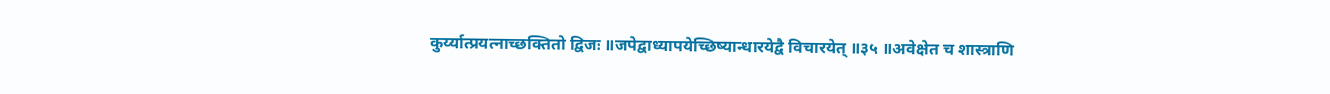कुर्य्यात्प्रयत्नाच्छक्तितो द्विजः ॥जपेद्वाध्यापयेच्छिष्यान्धारयेद्वै विचारयेत् ॥३५ ॥अवेक्षेत च शास्त्राणि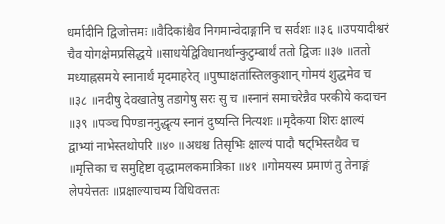धर्मादीनि द्विजोत्तमः ॥वैदिकांश्चैव निगमान्वेदाङ्गानि च सर्वशः ॥३६ ॥उपयादीश्वरं चैव योगक्षेमप्रसिद्धये ॥साधयेद्विविधानर्थान्कुटुम्बार्थं ततो द्विजः ॥३७ ॥ततो मध्याह्नसमये स्नानार्थं मृदमाहरेत् ॥पुष्पाक्षतांस्तिलकुशान् गोमयं शुद्धमेव च ॥३८ ॥नदीषु देवखातेषु तडागेषु सरः सु च ॥स्नानं समाचरेन्नैव परकीये कदाचन ॥३९ ॥पञ्च पिण्डाननुद्धृत्य स्नानं दुष्यन्ति नित्यशः ॥मृदैकया शिरः क्षाल्यं द्वाभ्यां नाभेस्तथोपरि ॥४० ॥अधश्च तिसृभिः क्षाल्यं पादौ षट्भिस्तथैव च ॥मृत्तिका च समुद्दिष्टा वृद्धामलकमात्रिका ॥४१ ॥गोमयस्य प्रमाणं तु तेनाङ्गं लेपयेत्ततः ॥प्रक्षाल्याचम्य विधिवत्ततः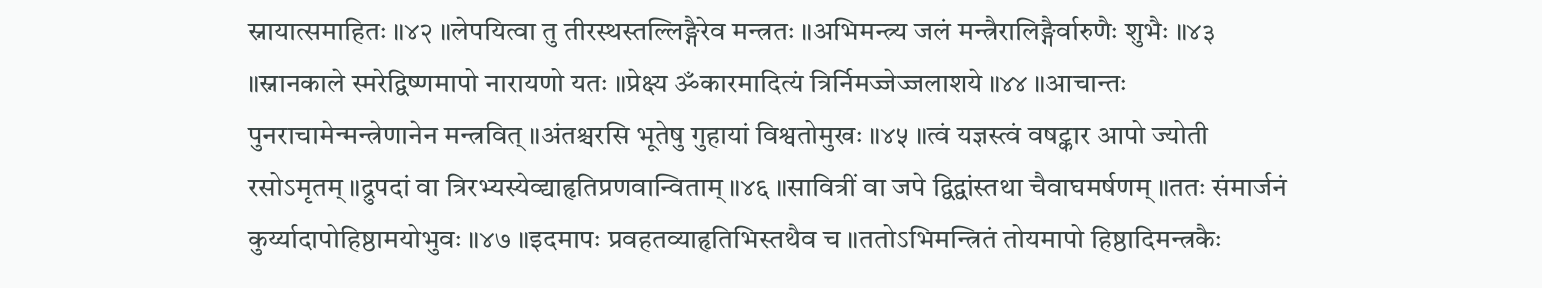स्नायात्समाहितः ॥४२ ॥लेपयित्वा तु तीरस्थस्तल्लिङ्गैरेव मन्त्रतः ॥अभिमन्त्र्य जलं मन्त्रैरालिङ्गैर्वारुणैः शुभैः ॥४३ ॥स्नानकाले स्मरेद्विष्णमापो नारायणो यतः ॥प्रेक्ष्य ॐकारमादित्यं त्रिर्निमज्जेज्जलाशये ॥४४ ॥आचान्तः पुनराचामेन्मन्त्रेणानेन मन्त्रवित् ॥अंतश्चरसि भूतेषु गुहायां विश्वतोमुखः ॥४५ ॥त्वं यज्ञस्त्वं वषट्कार आपो ज्योती रसोऽमृतम् ॥द्रुपदां वा त्रिरभ्यस्येव्द्याहृतिप्रणवान्विताम् ॥४६ ॥सावित्रीं वा जपे द्विद्वांस्तथा चैवाघमर्षणम् ॥ततः संमार्जनं कुर्य्यादापोहिष्ठामयोभुवः ॥४७ ॥इदमापः प्रवहतव्याहृतिभिस्तथैव च ॥ततोऽभिमन्त्रितं तोयमापो हिष्ठादिमन्त्रकैः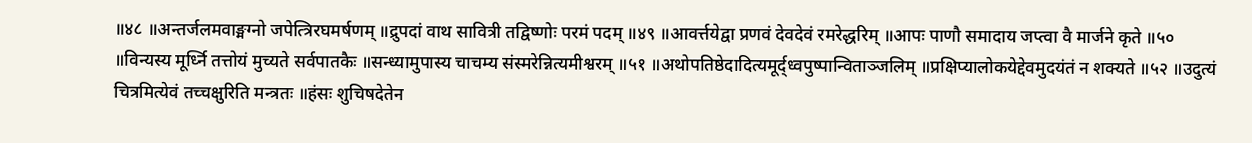॥४८ ॥अन्तर्जलमवाङ्मग्नो जपेत्त्रिरघमर्षणम् ॥द्रुपदां वाथ सावित्री तद्विष्णोः परमं पदम् ॥४९ ॥आवर्त्तयेद्वा प्रणवं देवदेवं रमरेद्धरिम् ॥आपः पाणौ समादाय जप्त्वा वै मार्जने कृते ॥५० ॥विन्यस्य मूर्ध्नि तत्तोयं मुच्यते सर्वपातकैः ॥सन्ध्यामुपास्य चाचम्य संस्मरेन्नित्यमीश्वरम् ॥५१ ॥अथोपतिष्ठेदादित्यमूर्द्ध्वपुष्पान्विताञ्जलिम् ॥प्रक्षिप्यालोकयेद्देवमुदयंतं न शक्यते ॥५२ ॥उदुत्यं चित्रमित्येवं तच्चक्षुरिति मन्त्रतः ॥हंसः शुचिषदेतेन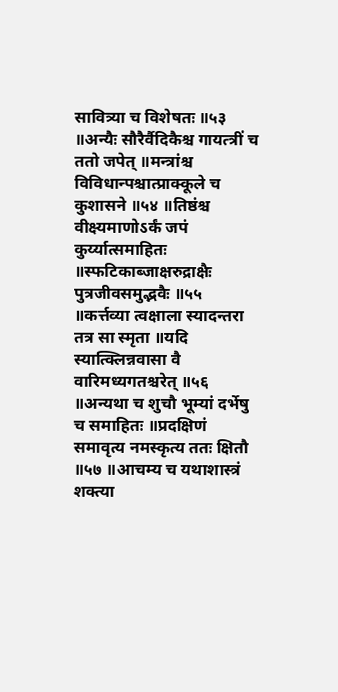सावित्र्या च विशेषतः ॥५३ ॥अन्यैः सौरैर्वैदिकैश्च गायत्त्रीं च ततो जपेत् ॥मन्त्रांश्च विविधान्पश्चात्प्राक्कूले च कुशासने ॥५४ ॥तिष्ठंश्च वीक्ष्यमाणोऽर्कं जपं कुर्य्यात्समाहितः ॥स्फटिकाब्जाक्षरुद्राक्षैः पुत्रजीवसमुद्भवैः ॥५५ ॥कर्त्तव्या त्वक्षाला स्यादन्तरा तत्र सा स्मृता ॥यदि स्यात्क्लिन्नवासा वै वारिमध्यगतश्चरेत् ॥५६ ॥अन्यथा च शुचौ भूम्यां दर्भेषु च समाहितः ॥प्रदक्षिणं समावृत्य नमस्कृत्य ततः क्षितौ ॥५७ ॥आचम्य च यथाशास्त्रं शक्त्या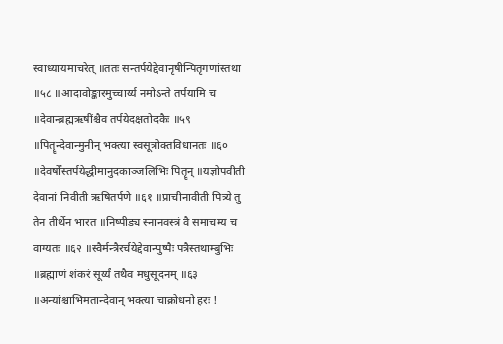स्वाध्यायमाचरेत् ॥ततः सन्तर्पयेद्देवानृषीन्पितृगणांस्तथा ॥५८ ॥आदावोङ्कारमुच्चार्य्य नमोऽन्ते तर्पयामि च ॥देवान्ब्रह्मऋषींश्चैव तर्पयेदक्षतोदकैः ॥५९ ॥पितॄन्देवान्मुनीन् भक्त्या स्वसूत्रोक्तविधानतः ॥६० ॥देवर्षोंस्तर्पयेद्धीमानुदकाञ्जलिभिः पितॄन् ॥यज्ञोपवीती देवानां निवीती ऋषितर्पणे ॥६१ ॥प्राचीनावीती पित्र्ये तु तेन तीर्थेन भारत ॥निष्पीड्य स्नानवस्त्रं वै समाचम्य च वाग्यतः ॥६२ ॥स्वैर्मन्त्रैरर्चयेद्देवान्पुष्पैः पत्रैस्तथाम्बुभिः ॥ब्रह्माणं शंकरं सूर्य्यं तथैव मधुसूदनम् ॥६३ ॥अन्यांश्चाभिमतान्देवान् भक्त्या चाक्रोधनो हरः !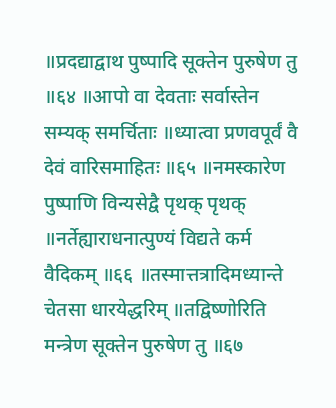॥प्रदद्याद्वाथ पुष्पादि सूक्तेन पुरुषेण तु ॥६४ ॥आपो वा देवताः सर्वास्तेन सम्यक् समर्चिताः ॥ध्यात्वा प्रणवपूर्वं वै देवं वारिसमाहितः ॥६५ ॥नमस्कारेण पुष्पाणि विन्यसेद्वै पृथक् पृथक् ॥नर्तेह्याराधनात्पुण्यं विद्यते कर्म वैदिकम् ॥६६ ॥तस्मात्तत्रादिमध्यान्ते चेतसा धारयेद्धरिम् ॥तद्विष्णोरिति मन्त्रेण सूक्तेन पुरुषेण तु ॥६७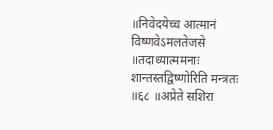॥निवेदयेच्च आत्मानं विष्णवेऽमलतेजसे ॥तदाध्यात्ममनाः शान्तस्तद्विष्णोरिति मन्त्रतः ॥६८ ॥अप्रेते सशिरा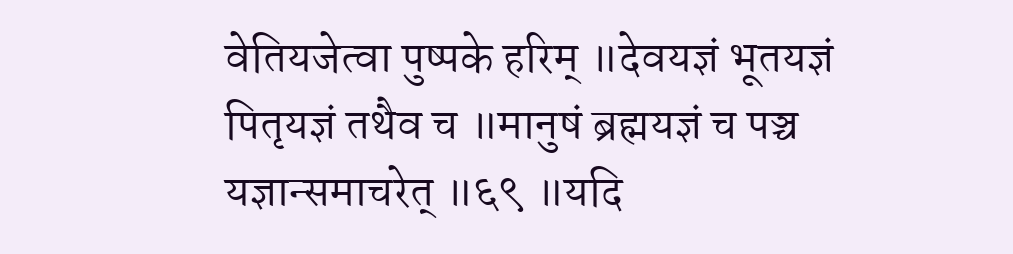वेतियजेत्वा पुष्पके हरिम् ॥देवयज्ञं भूतयज्ञं पितृयज्ञं तथैव च ॥मानुषं ब्रह्मयज्ञं च पञ्च यज्ञान्समाचरेत् ॥६९ ॥यदि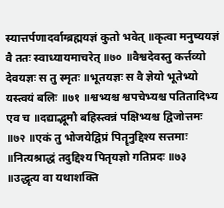स्यात्तर्पणादर्वाग्ब्रह्मयज्ञं कुतो भवेत् ॥कृत्वा मनुष्ययज्ञं वै ततः स्वाध्यायमाचरेत् ॥७० ॥वैश्वदेवस्तु कर्त्तव्यो देवयज्ञः स तु स्मृतः ॥भूतयज्ञः स वै ज्ञेयो भूतेभ्यो यस्त्वयं बलिः ॥७१ ॥श्वभ्यश्च श्वपचेभ्यश्च पतितादिभ्य एव च ॥दद्याद्भूमौ बहिस्त्वन्नं पक्षिभ्यश्च द्विजोत्तमः ॥७२ ॥एकं तु भोजयेद्विप्रं पितॄनुद्दिश्य सत्तमाः ॥नित्यश्राद्धं तदुद्दिश्य पितृयज्ञो गतिप्रदः ॥७३ ॥उद्धृत्य वा यथाशक्ति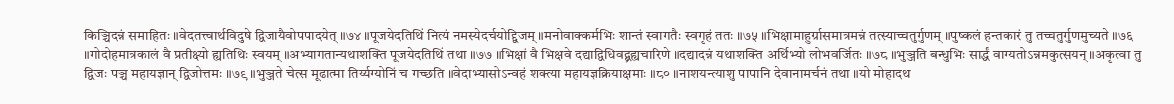किञ्चिदन्नं समाहितः ॥वेदतत्त्वार्थविदुषे द्विजायैवोपपादयेत् ॥७४ ॥पूजयेदतिथिं नित्यं नमस्येदर्चयोद्द्विजम् ॥मनोवाक्कर्मभिः शान्तं स्वागतैः स्वगृहं ततः ॥७५ ॥भिक्षामाहुर्ग्रासमात्रमन्नं तत्स्याच्चतुर्गुणम् ॥पुष्कलं हन्तकारं तु तच्चतुर्गुणमुच्यते ॥७६ ॥गोदोहमात्रकालं वै प्रतीक्ष्यो ह्यतिथिः स्वयम् ॥अभ्यागतान्यथाशक्ति पूजयेदतिथिं तथा ॥७७ ॥भिक्षां वै भिक्षवे दद्याद्विधिवद्ब्रह्यचारिणे ॥दद्यादन्नं यथाशक्ति अर्थिभ्यो लोभवर्जितः ॥७८ ॥भुञ्जति बन्धुभिः सार्द्धं वाग्यतोऽन्नमकुत्सयन् ॥अकृत्वा तु द्विजः पञ्च महायज्ञान् द्विजोत्तमः ॥७९ ॥भुञ्जते चेत्स मूढात्मा तिर्य्यग्योनिं च गच्छति ॥वेदाभ्यासोऽन्वहं शक्त्या महायज्ञक्रियाक्षमाः ॥८० ॥नाशयन्त्याशु पापानि देवानामर्चनं तथा ॥यो मोहादथ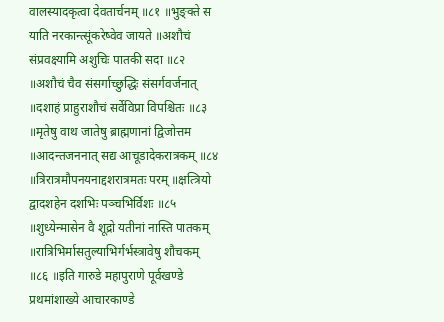वालस्यादकृत्वा देवतार्चनम् ॥८१ ॥भुङ्क्ते स याति नरकान्त्सूंकरेष्वेव जायते ॥अशौचं संप्रवक्ष्यामि अशुचिः पातकी सदा ॥८२ ॥अशौचं चैव संसर्गाच्छुद्धिः संसर्गवर्जनात् ॥दशाहं प्राहुराशौचं सर्वेविप्रा विपश्चितः ॥८३ ॥मृतेषु वाथ जातेषु ब्राह्मणानां द्विजोत्तम ॥आदन्तजननात् सद्य आचूडादेकरात्रकम् ॥८४ ॥त्रिरात्रमौपनयनाद्दशरात्रमतः परम् ॥क्षत्त्रियो द्वादशहेन दशभिः पञ्चभिर्विशः ॥८५ ॥शुध्येन्मासेन वै शूद्रो यतीनां नास्ति पातकम् ॥रात्रिभिर्मासतुल्याभिर्गर्भस्त्रावेषु शौचकम् ॥८६ ॥इति गारुडे महापुराणे पूर्वखण्डे प्रथमांशाख्ये आचारकाण्डे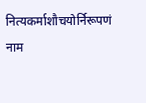नित्यकर्माशौचयोर्निरूपणं नाम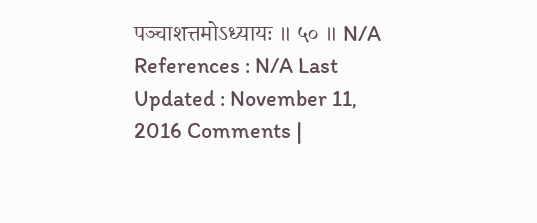पञ्चाशत्तमोऽध्यायः ॥ ५० ॥ N/A References : N/A Last Updated : November 11, 2016 Comments |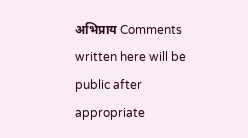अभिप्राय Comments written here will be public after appropriate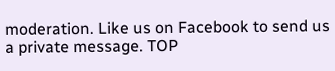moderation. Like us on Facebook to send us a private message. TOP